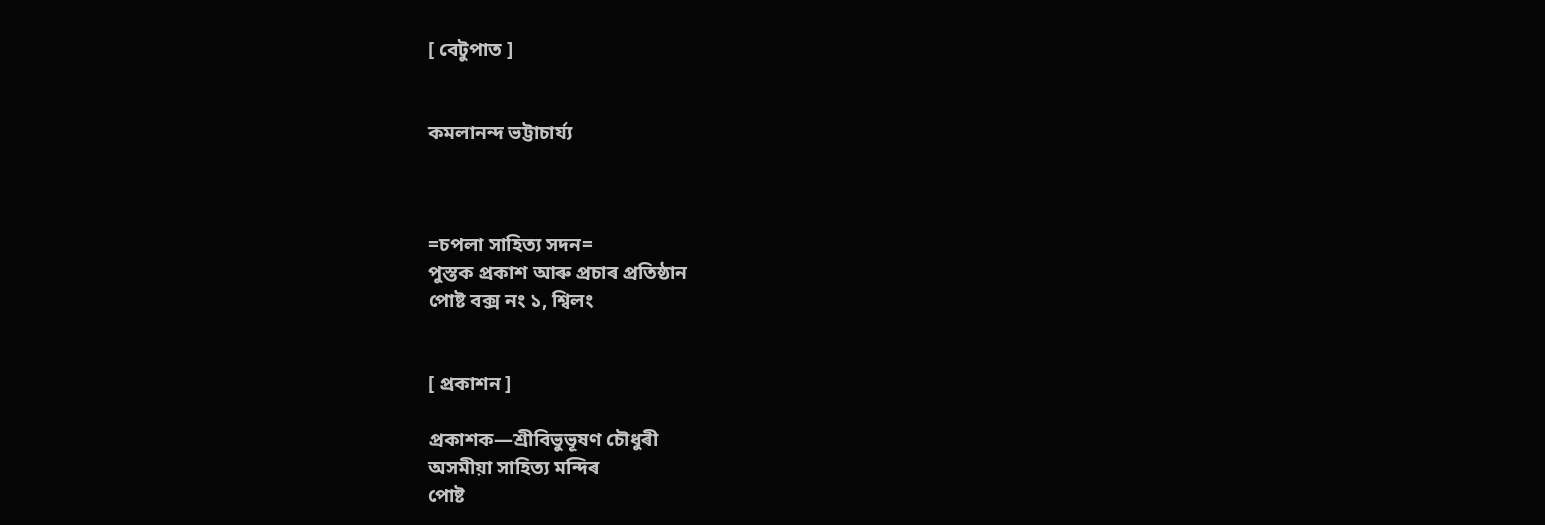[ বেটুপাত ]


কমলানন্দ ভট্টাচাৰ্য্য



=চপলা সাহিত্য সদন=
পুস্তক প্ৰকাশ আৰু প্ৰচাৰ প্ৰতিষ্ঠান
পোষ্ট বক্স নং ১, শ্বিলং


[ প্ৰকাশন ]

প্ৰকাশক—শ্ৰীবিভুভূষণ চৌধুৰী
অসমীয়া সাহিত্য মন্দিৰ
পোষ্ট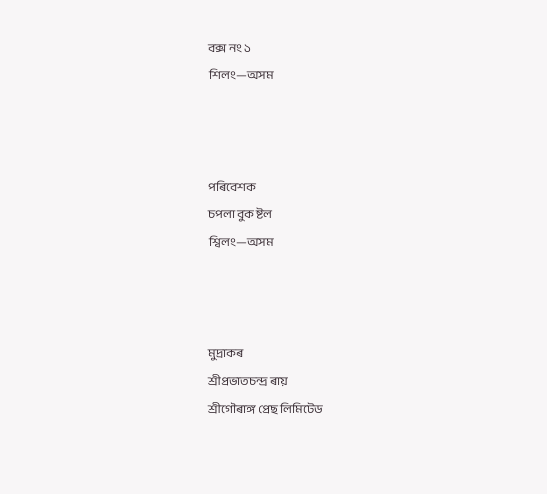বক্স নং ১
শিলং—অসম



পৰিবেশক
চপলা বুক ষ্টল
শ্বিলং—অসম



মুদ্ৰাকৰ
শ্ৰীপ্ৰভাতচন্দ্ৰ ৰায়
শ্ৰীগৌৰাঙ্গ প্ৰেছ লিমিটেড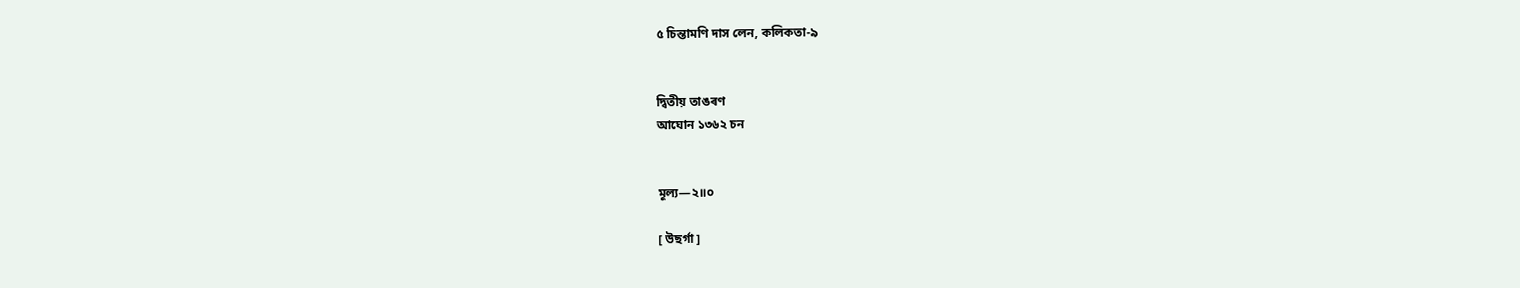৫ চিন্তামণি দাস লেন, কলিকতা-৯


দ্বিতীয় তাঙৰণ
আঘোন ১৩৬২ চন


মূল্য—২॥০

[ উছৰ্গা ]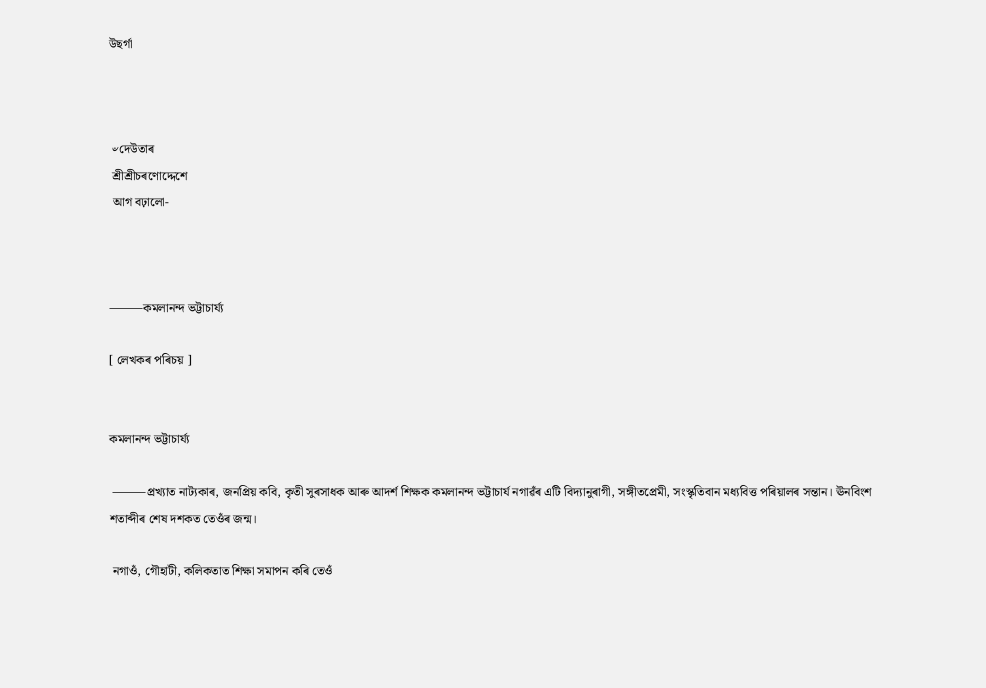উছৰ্গা



 ৺দেউতাৰ
 শ্ৰীশ্ৰীচৰণোদ্দেশে
 আগ বঢ়ালো-



⸻কমলানন্দ ভট্টাচাৰ্য্য

[ লেখকৰ পৰিচয় ]


কমলানন্দ ভট্টাচাৰ্য্য

 ⸻প্ৰখ্যাত নাট্যকাৰ, জনপ্ৰিয় কবি, কৃতী সুৰসাধক আৰু আদৰ্শ শিক্ষক কমলানন্দ ভট্টাচাৰ্য নগাৱঁ‌ৰ এটি বিদ্যানুৰাগী, সঙ্গীতপ্ৰেমী, সংস্কৃতিবান মধ্যবিত্ত পৰিয়ালৰ সন্তান। ঊনবিংশ শতাব্দীৰ শেষ দশকত তেওঁৰ জন্ম।

 নগাওঁ, গৌহাটী, কলিকতাত শিক্ষা সমাপন কৰি তেওঁ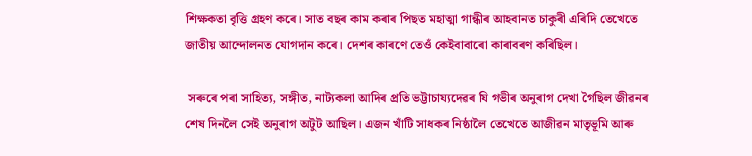শিক্ষকতা বৃত্তি গ্ৰহণ কৰে। সাত বছৰ কাম কৰাৰ পিছত মহাত্মা গান্ধীৰ আহবানত চাকুৰী এৰিদি তেখেতে জাতীয় আন্দোলনত যোগদান কৰে। দেশৰ কাৰণে তেওঁ কেইবাবাৰো কাৰাবৰণ কৰিছিল।

 সৰুৰে পৰা সাহিত্য, সঙ্গীত, নাট্যকলা আদিৰ প্ৰতি ভট্টাচায্যদেৱৰ যি গভীৰ অনুৰাগ দেখা গৈছিল জীৱনৰ শেষ দিনলৈ সেই অনুৰাগ অটুট আছিল। এজন খাঁটি সাধকৰ নিষ্ঠালৈ তেখেতে আজীৱন মাতৃভূমি আৰু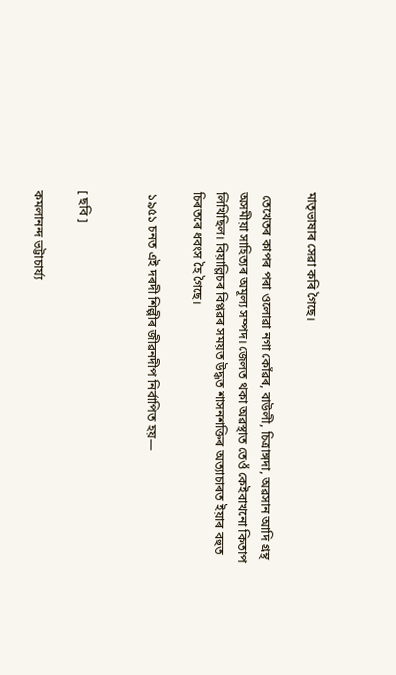মাতৃভাষাৰ সেৱা কৰি গৈছে।

 তেখেতৰ কাপৰ পৰা ওলোৱা নগা কোঁ‌ৱৰ, বাউলী, চিত্ৰাঙ্গদা, অৱসান আদি গ্ৰন্থ অসমীয়া সাহিত্যৰ অমূল্য সম্পদ। জেলত থকা অৱস্থাত তেওঁ কেইবাখনো কিতাপ লিখিছিল। বিয়াল্লিচৰ বিপ্লৱৰ সময়ত উদ্ধত শাসনশক্তিৰ অত্যাচাৰত ইয়াৰ বহুত চিৰতৰে ধবংস হৈ গৈছে।

 ১৯৫১ চনত এই দৰদী শিল্পীৰ জীৱনদীপ নিৰ্বাপিত হয়—


[ ছবি ]

কমলানন্দ ভট্টাচাৰ্য্য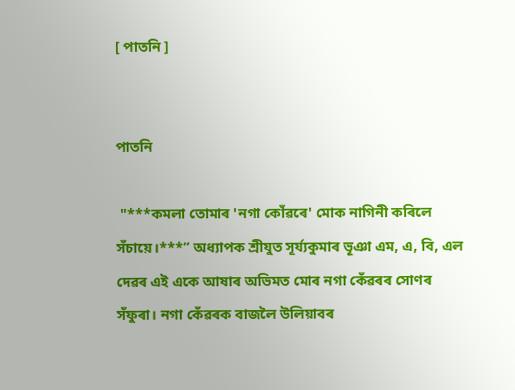[ পাতনি ]


পাতনি

 "***কমলা তোমাৰ 'নগা কোঁ‌ৱৰে' মোক নাগিনী কৰিলে সঁচায়ে।***” অধ্যাপক শ্ৰীযুত সূৰ্য্যকুমাৰ ভূঞা এম, এ, বি, এল দেৱৰ এই একে আষাৰ অভিমত মোৰ নগা কেঁৱৰৰ সোণৰ সঁফুৰা। নগা কেঁৱৰক বাজলৈ উলিয়াবৰ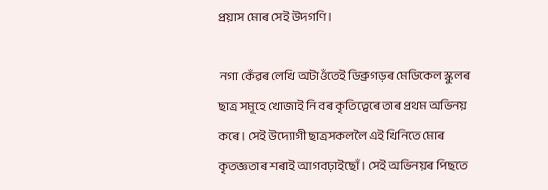প্ৰয়াস মোৰ সেই উদগণি।

 নগা কেঁৱৰ লেখি অটাওঁতেই ডিব্ৰুগড়ৰ মেডিকেল স্কুলৰ ছাত্ৰ সমূহে খোজাই নি বৰ কৃতিত্বেৰে তাৰ প্ৰথম অভিনয় কৰে। সেই উদ্যোগী ছাত্ৰসকললৈ এই খিনিতে মোৰ কৃতজ্ঞতাৰ শৰাই আগবঢ়াইছোঁ‌। সেই অভিনয়ৰ পিছতে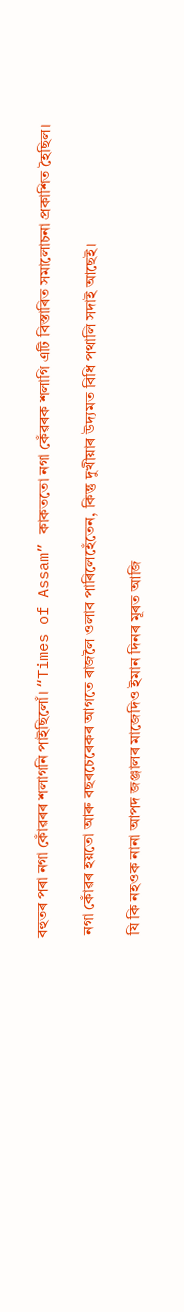বহুতৰ পৰা নগা কোঁৱৰৰ শলাগনি পাইছিলোঁ‌। “Times of Assam” কাকততো নগা কেঁৱৰক শলাগি এটি বিস্তাৰিত সমালোচনা প্ৰকাশিত হৈছিল।

 নগা কোঁৱৰ হয়তো আৰু বছৰচেৰেকৰ আগতে ৰাজলৈ ওলাব পাৰিলেহেঁতেন, কিন্তু দুখীয়াৰ উদ্যমত বিধি পথালি সদাই আছেই।

 যি কি নহওক নানা আপদ জঞ্জালৰ মাজেদিও ইমান দিনৰ মূৰত আজি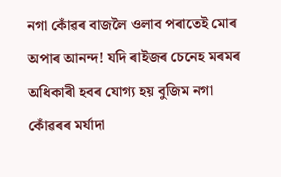নগা কোঁৱৰ বাজলৈ ওলাব পৰাতেই মোৰ অপাৰ আনন্দ! যদি ৰাইজৰ চেনেহ মৰমৰ অধিকাৰী হবৰ যোগ্য হয় বুজিম নগা কোঁৱৰৰ মৰ্যাদা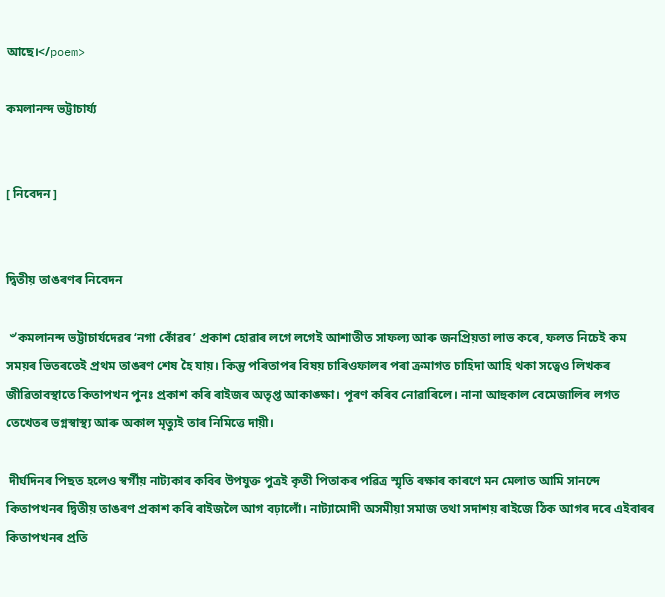আছে।</poem>

কমলানন্দ ভট্টাচাৰ্য্য


[ নিবেদন ]


দ্বিতীয় তাঙৰণৰ নিবেদন

 ৺কমলানন্দ ভট্টাচাৰ্যদেৱৰ ‘নগা কোঁৱৰ’ প্ৰকাশ হোৱাৰ লগে লগেই আশাতীত সাফল্য আৰু জনপ্ৰিয়তা লাভ কৰে, ফলত নিচেই কম সময়ৰ ভিতৰতেই প্ৰথম তাঙৰণ শেষ হৈ যায়। কিন্তু পৰিতাপৰ বিষয় চাৰিওফালৰ পৰা ক্ৰমাগত চাহিদা আহি থকা সত্বেও লিখকৰ জীৱিতাবস্থাতে কিতাপখন পুনঃ প্ৰকাশ কৰি ৰাইজৰ অতৃপ্ত আকাঙ্ক্ষা। পূৰণ কৰিব নোৱাৰিলে। নানা আহুকাল বেমেজালিৰ লগত তেখেতৰ ভগ্নস্বাস্থ্য আৰু অকাল মৃত্যুই তাৰ নিমিত্তে দায়ী।

 দীৰ্ঘদিনৰ পিছত হলেও স্বৰ্গীয় নাট্যকাৰ কবিৰ উপযুক্ত পুত্ৰই কৃতী পিতাকৰ পৱিত্ৰ স্মৃতি ৰক্ষাৰ কাৰণে মন মেলাত আমি সানন্দে কিতাপখনৰ দ্বিতীয় তাঙৰণ প্ৰকাশ কৰি ৰাইজলৈ আগ বঢ়ালোঁ। নাট্যামোদী অসমীয়া সমাজ তথা সদাশয় ৰাইজে ঠিক আগৰ দৰে এইবাৰৰ কিতাপখনৰ প্ৰতি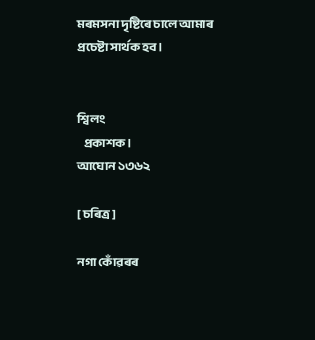মৰমসনা দৃষ্টিৰে চালে আমাৰ প্ৰচেষ্টা সাৰ্থক হব।


শ্বিলং
   প্ৰকাশক।
আঘোন ১৩৬২

[ চৰিত্ৰ ]

নগা কোঁৱৰৰ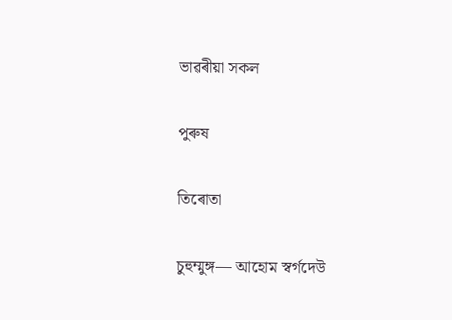ভাৱৰীয়া সকল

পুৰুষ

তিৰোতা

চুহুম্মুঙ্গ— আহোম স্বৰ্গদেউ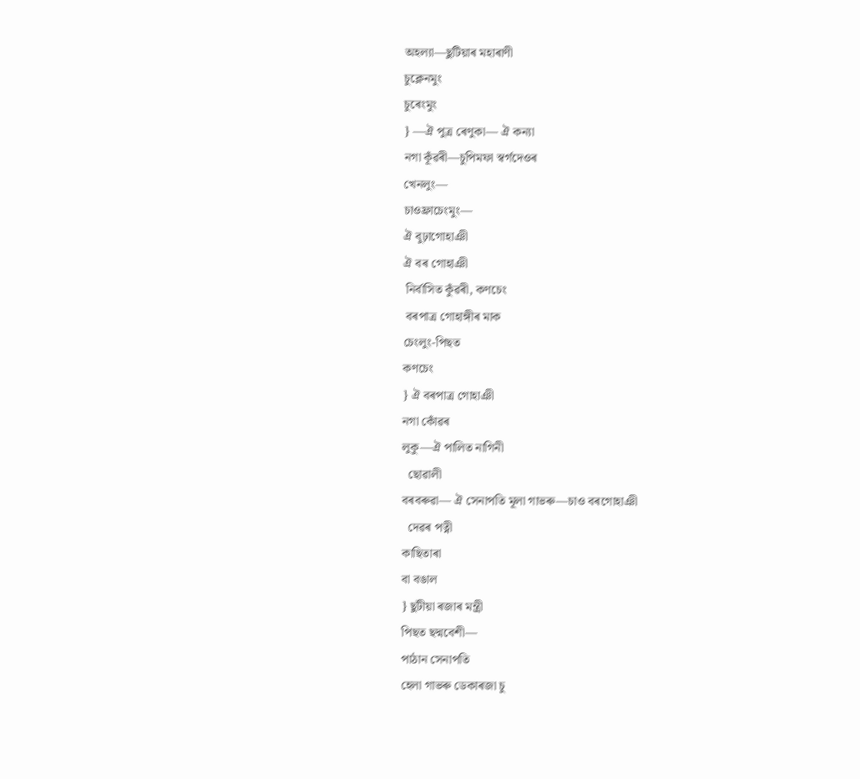অহল্যা—ছুটিয়াৰ মহাৰাণী
চুক্লেনমুং
চুৰেংমুং
} —ঐ পুত্ৰ ৰেণুকা— ঐ কন্যা
নগা কূঁৱৰী—চুপিমফা স্বৰ্গদেওৰ
খেনলুং—
চাওফ্ৰাচেংমুং—
ঐ বুঢ়াগোহাঞী
ঐ বৰ গোহাঞী
 নিৰ্বাসিত কুঁৱৰী, কণচেং
 বৰপাত্ৰ গোহাঙ্গীৰ মাক
চেংলুং-পিছত
কণচেং
} ঐ বৰপাত্ৰ গোহাঞী
নগা কোঁৱৰ
লুকু—ঐ পালিত নাগিনী
  ছোৱালী
বৰবৰুৱা— ঐ সেনাপতি মূলা গাভৰু—চাও বৰগোহাঞী
  দেৱৰ পত্নী
কাছিতাৰা
বা বঙাল
} ছুটীয়া ৰজাৰ মন্ত্ৰী
পিছত ছদ্মবেশী—
পাঠান সেনাপতি
হেলা গাভৰু ডেকাৰজা চু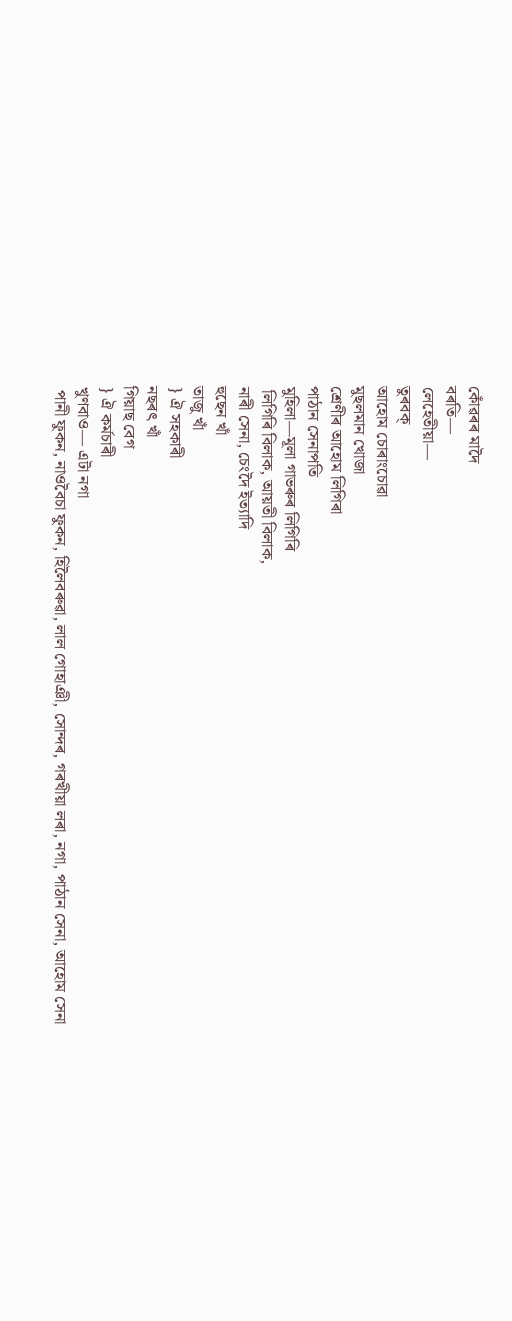কোঁৱৰৰ মাদৈ
বৰতি—
লেহেতীয়া—
তুৰবক্
আহোম চোৰাংচোৱা
মুছলমান খোজা
শ্ৰেণীৰ আহোম লিগিৰা
পাঠান সেনাপতি
মুহিলা—মূলা গাভৰুৰ লিগিৰি
 লিগিৰি বিলাক, আয়তী বিলাক,
নাৰী সেনা, চেংদৈ ইত্যাদি
হুছেন খাঁ
তাজু খাঁ
} ঐ সহকাৰী
নছৰৎ খাঁ
গিয়াছ বেগ
} ঐ কৰ্মচাৰী
খুণবাও— এটা নগা
 পানী ফুকন, নাওবৈচা ফুকন, হিলৈবৰুৱা, লাল গোহাঞী, সোন্দৰ, গৰখীয়া লৰা, নগা, পাঠান সেনা, আহোম সেনা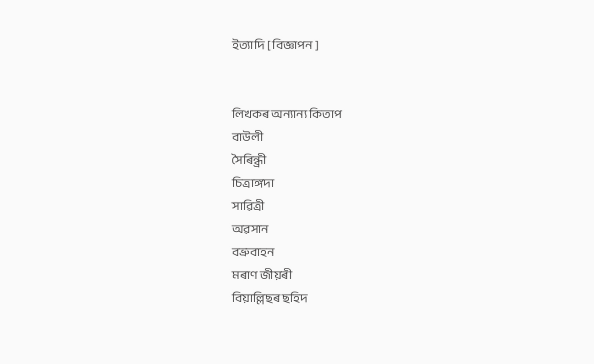ইত্যাদি [ বিজ্ঞাপন ]


লিখকৰ অন্যান্য কিতাপ
বাউলী
সৈৰিন্ধ্ৰী
চিত্ৰাঙ্গদা
সাৱিত্ৰী
অৱসান
বভ্ৰুবাহন
মৰাণ জীয়ৰী
বিয়াল্লিছৰ ছহিদ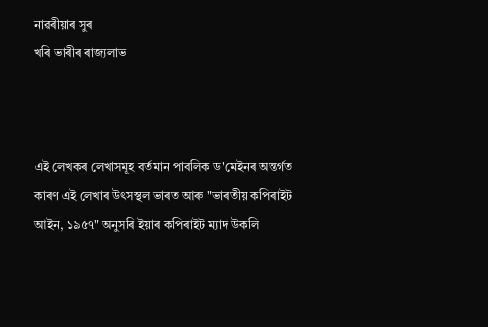নাৱৰীয়াৰ সুৰ
খৰি ভাৰীৰ ৰাজ্যলাভ



এই লেখকৰ লেখাসমূহ বৰ্তমান পাবলিক ড'মেইনৰ অন্তৰ্গত কাৰণ এই লেখাৰ উৎসস্থল ভাৰত আৰু "ভাৰতীয় কপিৰাইট আইন, ১৯৫৭" অনুসৰি ইয়াৰ কপিৰাইট ম্যাদ উকলি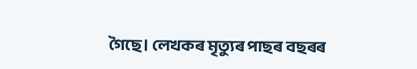গৈছে। লেখকৰ মৃত্যুৰ পাছৰ বছৰৰ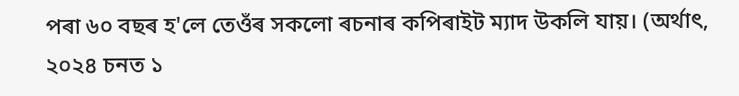পৰা ৬০ বছৰ হ'লে তেওঁৰ সকলো ৰচনাৰ কপিৰাইট ম্যাদ উকলি যায়। (অৰ্থাৎ, ২০২৪ চনত ১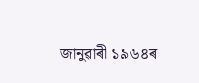জানুৱাৰী ১৯৬৪ৰ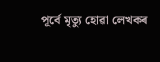পূৰ্বে মৃত্যু হোৱা লেখকৰ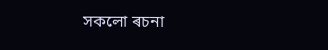সকলো ৰচনা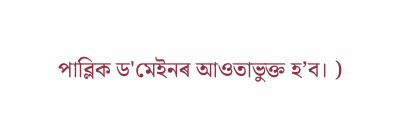পাব্লিক ড'মেইনৰ আওতাভুক্ত হ’ব। )